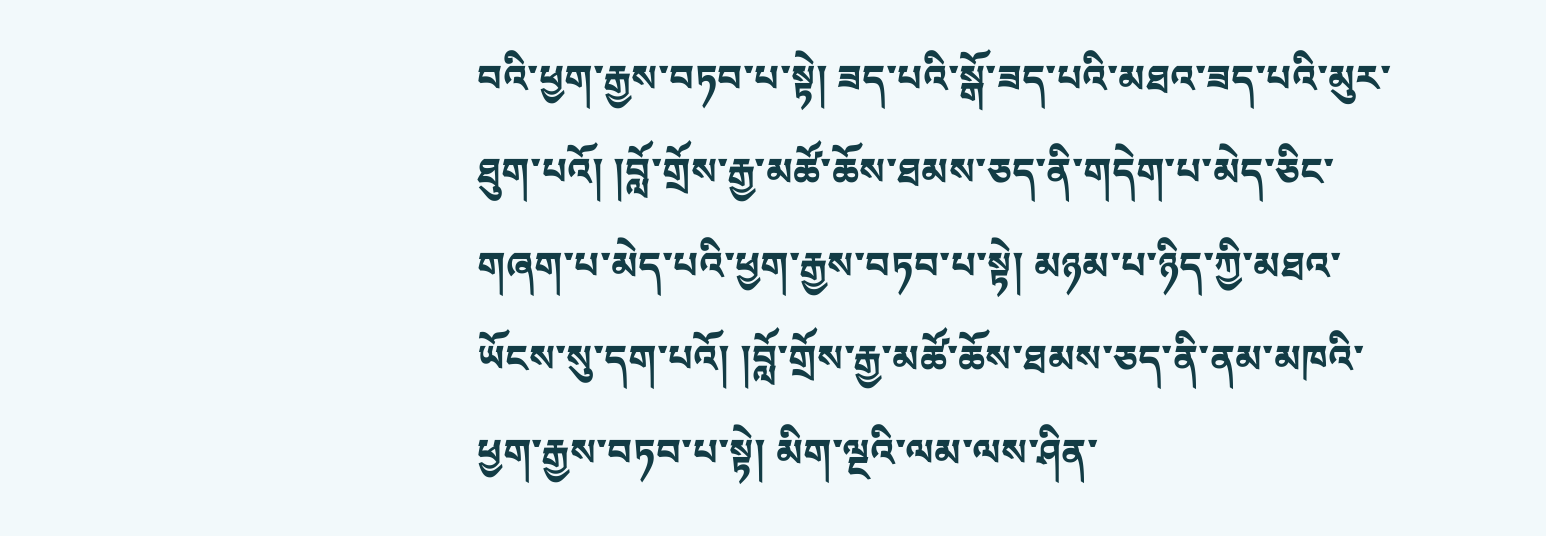བའི་ཕྱག་རྒྱས་བཏབ་པ་སྟེ། ཟད་པའི་སྒོ་ཟད་པའི་མཐའ་ཟད་པའི་མུར་ཐུག་པའོ། །བློ་གྲོས་རྒྱ་མཚོ་ཆོས་ཐམས་ཅད་ནི་གདེག་པ་མེད་ཅིང་གཞག་པ་མེད་པའི་ཕྱག་རྒྱས་བཏབ་པ་སྟེ། མཉམ་པ་ཉིད་ཀྱི་མཐའ་ཡོངས་སུ་དག་པའོ། །བློ་གྲོས་རྒྱ་མཚོ་ཆོས་ཐམས་ཅད་ནི་ནམ་མཁའི་ཕྱག་རྒྱས་བཏབ་པ་སྟེ། མིག་ལྔའི་ལམ་ལས་ཤིན་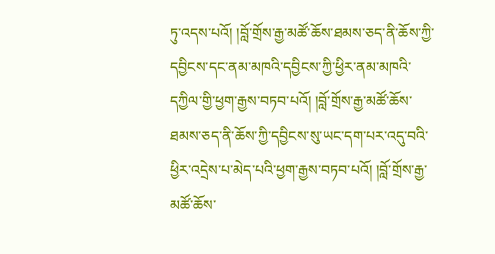ཏུ་འདས་པའོ། །བློ་གྲོས་རྒྱ་མཚོ་ཆོས་ཐམས་ཅད་ནི་ཆོས་ཀྱི་དབྱིངས་དང་ནམ་མཁའི་དབྱིངས་ཀྱི་ཕྱིར་ནམ་མཁའི་དཀྱིལ་གྱི་ཕྱག་རྒྱས་བཏབ་པའོ། །བློ་གྲོས་རྒྱ་མཚོ་ཆོས་ཐམས་ཅད་ནི་ཆོས་ཀྱི་དབྱིངས་སུ་ཡང་དག་པར་འདུ་བའི་ཕྱིར་འདྲེས་པ་མེད་པའི་ཕྱག་རྒྱས་བཏབ་པའོ། །བློ་གྲོས་རྒྱ་མཚོ་ཆོས་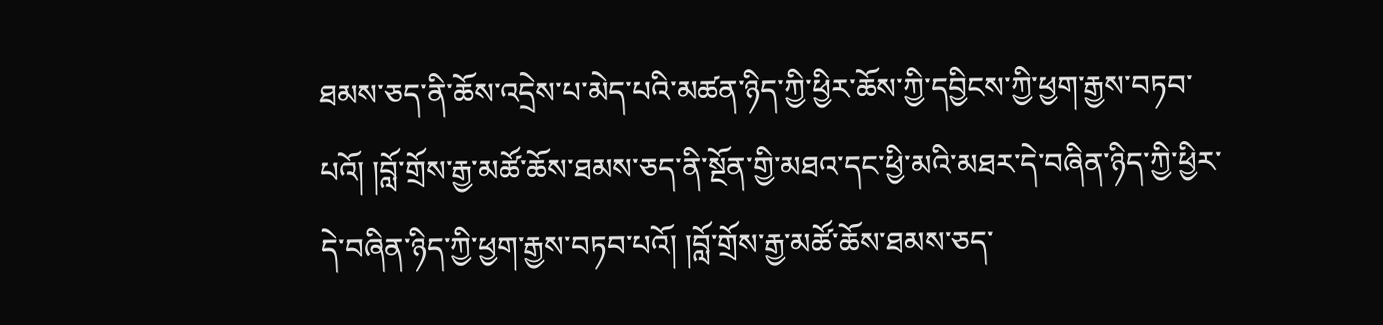ཐམས་ཅད་ནི་ཆོས་འདྲེས་པ་མེད་པའི་མཚན་ཉིད་ཀྱི་ཕྱིར་ཆོས་ཀྱི་དབྱིངས་ཀྱི་ཕྱག་རྒྱས་བཏབ་པའོ། །བློ་གྲོས་རྒྱ་མཚོ་ཆོས་ཐམས་ཅད་ནི་སྔོན་གྱི་མཐའ་དང་ཕྱི་མའི་མཐར་དེ་བཞིན་ཉིད་ཀྱི་ཕྱིར་དེ་བཞིན་ཉིད་ཀྱི་ཕྱག་རྒྱས་བཏབ་པའོ། །བློ་གྲོས་རྒྱ་མཚོ་ཆོས་ཐམས་ཅད་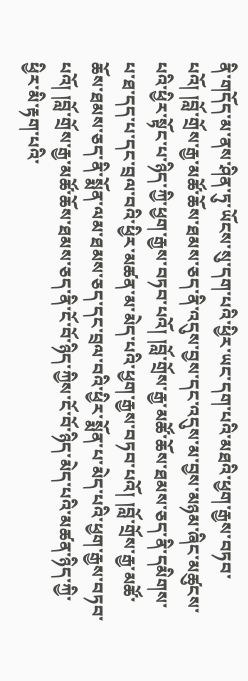ནི་གདོད་མ་ནས་ཤིན་ཏུ་ཡོངས་སུ་དག་པའི་ཕྱིར་ཡང་དག་པའི་མཐའི་ཕྱག་རྒྱས་བཏབ་པའོ། །བློ་གྲོས་རྒྱ་མཚོ་ཆོས་ཐམས་ཅད་ནི་འདུས་བྱས་དང་འདུས་མ་བྱས་མཉམ་ཞིང་མཚུངས་པའི་ཕྱིར་སྟོང་པ་ཉིད་ཀྱི་ཕྱག་རྒྱས་བཏབ་པའོ། །བློ་གྲོས་རྒྱ་མཚོ་ཆོས་ཐམས་ཅད་ནི་དམིགས་པ་ཐ་དད་པ་དང་བྲལ་བའི་ཕྱིར་མཚན་མ་མེད་པའི་ཕྱག་རྒྱས་བཏབ་པའོ། །བློ་གྲོས་རྒྱ་མཚོ་ཆོས་ཐམས་ཅད་ནི་སྨོན་ལམ་ཐམས་ཅད་དང་བྲལ་བའི་ཕྱིར་སྨོན་པ་མེད་པའི་ཕྱག་རྒྱས་བཏབ་པའོ། །བློ་གྲོས་རྒྱ་མཚོ་ཆོས་ཐམས་ཅད་ནི་ངོ་བོ་ཉིད་ཀྱིས་ངོ་བོ་ཉིད་མེད་པའི་མཚན་ཉིད་ཀྱི་ཕྱིར་མི་རྟག་པའི་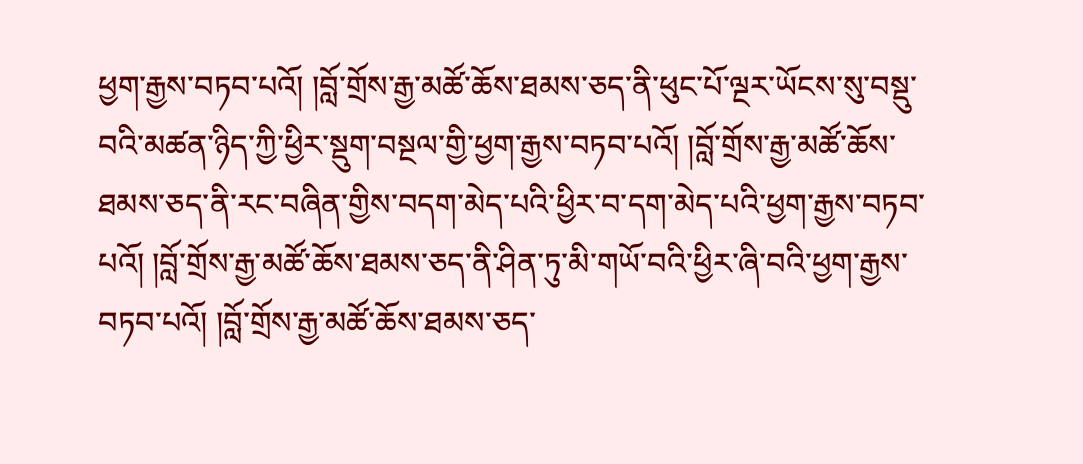ཕྱག་རྒྱས་བཏབ་པའོ། །བློ་གྲོས་རྒྱ་མཚོ་ཆོས་ཐམས་ཅད་ནི་ཕུང་པོ་ལྔར་ཡོངས་སུ་བསྡུ་བའི་མཚན་ཉིད་ཀྱི་ཕྱིར་སྡུག་བསྔལ་གྱི་ཕྱག་རྒྱས་བཏབ་པའོ། །བློ་གྲོས་རྒྱ་མཚོ་ཆོས་ཐམས་ཅད་ནི་རང་བཞིན་གྱིས་བདག་མེད་པའི་ཕྱིར་བ་དག་མེད་པའི་ཕྱག་རྒྱས་བཏབ་པའོ། །བློ་གྲོས་རྒྱ་མཚོ་ཆོས་ཐམས་ཅད་ནི་ཤིན་ཏུ་མི་གཡོ་བའི་ཕྱིར་ཞི་བའི་ཕྱག་རྒྱས་བཏབ་པའོ། །བློ་གྲོས་རྒྱ་མཚོ་ཆོས་ཐམས་ཅད་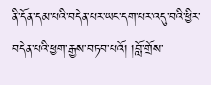ནི་དོན་དམ་པའི་བདེན་པར་ཡང་དག་པར་འདུ་བའི་ཕྱིར་བདེན་པའི་ཕྱག་རྒྱས་བཏབ་པའོ། །བློ་གྲོས་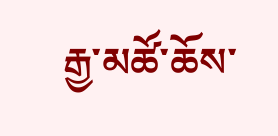རྒྱ་མཚོ་ཆོས་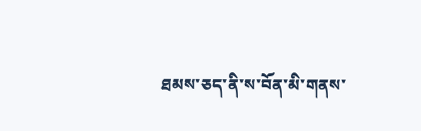ཐམས་ཅད་ནི་ས་བོན་མི་གནས་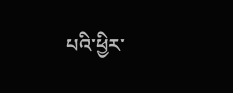པའི་ཕྱིར་